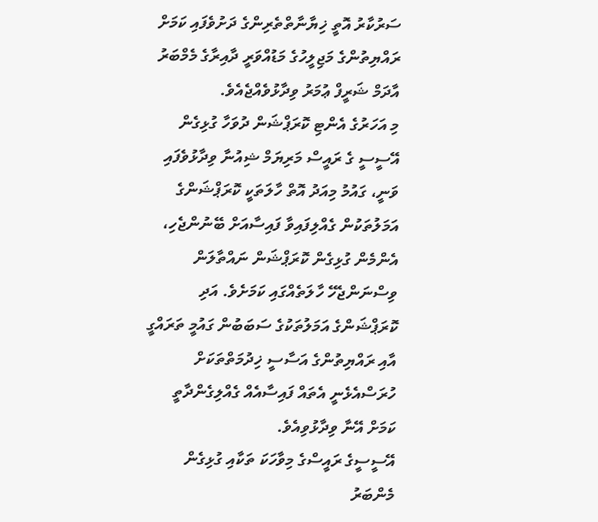ސަރުކާރު އޮތީ ޚިޔާނާތްތެރިންގެ ދަށުވެފައި ކަމަށް ރައްޔިތުންގެ މަޖިލީހުގެ މަޑުއްވަރީ ދާއިރާގެ މެމްބަރު އާދަމް ޝަރީފް ޢުމަރު ވިދާޅުވެއްޖެއެވެ.
މި އަހަރުގެ އެންޓި ކޮރަޕްޝަން ދުވަހާ ގުޅިގެން އޭސީސީ ގެ ރައީސް މަރިޔަމް ޝިއުނާ ވިދާޅުވެފައި ވަނީ، ގައުމު މިއަދު އޮތް ހާލަތަކީ ކޮރަޕްޝަންގެ އަމަލުތަކުން ގެއްލިފައިވާ ފައިސާއަށް ބޭނުންޖެހި، އެންމެން ގުޅިގެން ކޮރަޕްޝަން ނައްތާލަން ވިސްނަންޖެހޭ ހާލަތެއްގައި ކަމަށެވެ. އަދި ކޮރަޕްޝަންގެ އަމަލުތަކުގެ ސަބަބުން ގައުމީ ތަރައްގީ އާއި ރައްޔިތުންގެ އަސާސީ ޚިދުމަތްތަކަށް ހުރަސްއެޅެނީ އެތައް ފައިސާއެއް ގެއްލިގެންދާތީ ކަމަށް އޭނާ ވިދާޅުވިއެވެ.
އޭސީސީގެ ރައީސްގެ މިވާހަކަ ތަކާއި ގުޅިގެން މެންބަރު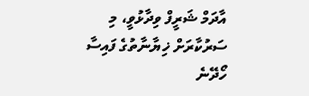އާދަމް ޝަރީފް ވިދާޅުވީ، މި ސަރުކާރަށް ޚިޔާނާތުގެ ފައިސާ ހޯދޭނެ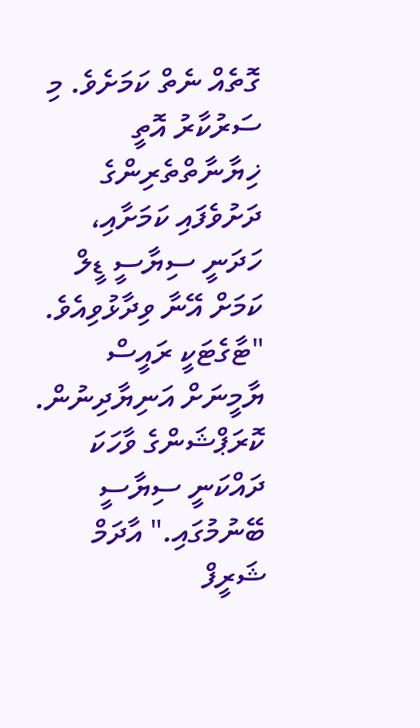ގޮތެއް ނެތް ކަމަށެވެ. މި ސަރުކާރު އޮތީ ޚިޔާނާތްތެރިންގެ ދަށުވެފައި ކަމަށާއި، ހަދަނީ ސިޔާސީ ޑީލް ކަމަށް އޭނާ ވިދާޅުވިއެވެ.
"ޓާގެޓަކީ ރައީސް ޔާމީނަށް އަނިޔާދިނުން. ކޮރަޕްޝަންގެ ވާހަކަ ދައްކަނީ ސިޔާސީ ބޭނުމުގައި." އާދަމް ޝަރީފް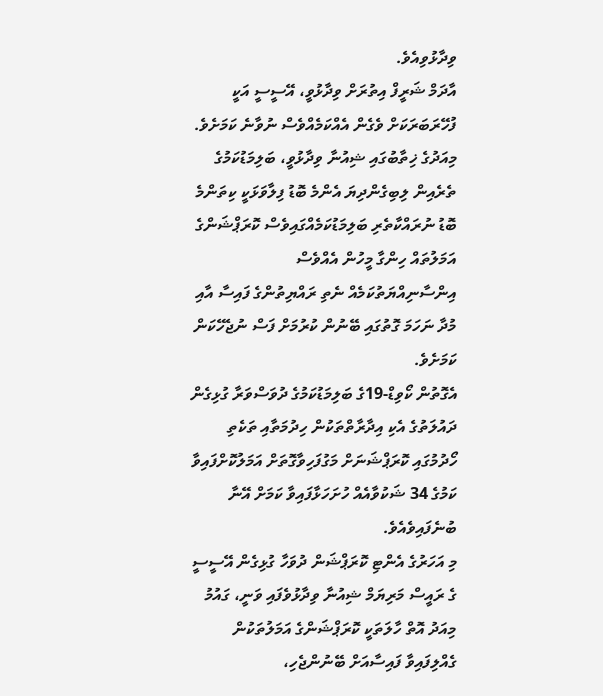ވިދާޅުވިއެވެ.
އާދަމް ޝަރީފް އިތުރަށް ވިދާޅުވީ، އޭސީސީ އަކީ ފުހޭރަބަރަކަށް ވެގެން އެއްކަމެއްވެސް ނުވާނެ ކަމަށެވެ. މިއަދުގެ ޚިތާބުގައި ޝިއުނާ ވިދާޅުވީ، ބަލިމަޑުކަމުގެ ތެރެއިން ލިބިގެންދިޔަ އެންމެ ބޮޑު ފިލާވަޅަކީ ކިތަންމެ ބޮޑު ނުރައްކާތެރި ބަލިމަޑުކަމެއްގައިވެސް ކޮރަޕްޝަންގެ އަމަލުތައް ހިންގާ މީހުން އެއްވެސް އިންސާނިއްޔަތުކަމެއް ނެތި ރައްޔިތުންގެ ފައިސާ އާއި މުދާ ނަހަމަ ގޮތުގައި ބޭނުން ކުރުމަށް ފަސް ނުޖެހޭކަން ކަމަށެވެ.
އެގޮތުން ކޯވިޑް-19ގެ ބަލިމަޑުކަމުގެ ދުވަސްވަރާ ގުޅިގެން ދައުލަތުގެ އެކި އިދާރާތްތަކުން ހިދުމަތާއި ތަކެތި ހޯދުމުގައި ކޮރަޕްޝަނަށް މަގުފަހިވާގޮތަށް އަމަލުކޮށްފައިވާ ކަމުގެ 34 ޝަކުވާއެއް ހުށަހަޅާފައިވާ ކަމަށް އޭނާ ބުނެފައިވެއެވެ.
މި އަހަރުގެ އެންޓި ކޮރަޕްޝަން ދުވަހާ ގުޅިގެން އޭސީސީ ގެ ރައީސް މަރިޔަމް ޝިއުނާ ވިދާޅުވެފައި ވަނީ، ގައުމު މިއަދު އޮތް ހާލަތަކީ ކޮރަޕްޝަންގެ އަމަލުތަކުން ގެއްލިފައިވާ ފައިސާއަށް ބޭނުންޖެހި،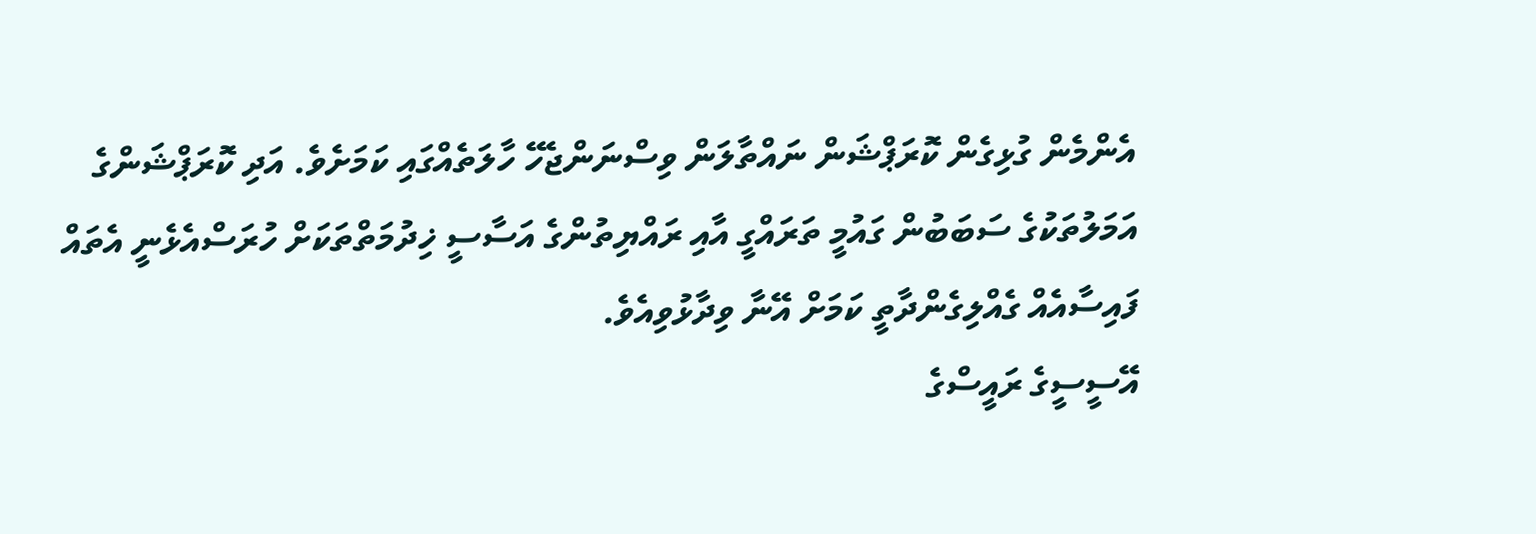އެންމެން ގުޅިގެން ކޮރަޕްޝަން ނައްތާލަން ވިސްނަންޖެހޭ ހާލަތެއްގައި ކަމަށެވެ. އަދި ކޮރަޕްޝަންގެ އަމަލުތަކުގެ ސަބަބުން ގައުމީ ތަރައްގީ އާއި ރައްޔިތުންގެ އަސާސީ ޚިދުމަތްތަކަށް ހުރަސްއެޅެނީ އެތައް ފައިސާއެއް ގެއްލިގެންދާތީ ކަމަށް އޭނާ ވިދާޅުވިއެވެ.
އޭސީސީގެ ރައީސްގެ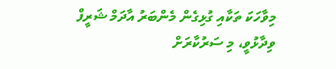މިވާހަކަ ތަކާއި ގުޅިގެން މެންބަރު އާދަމް ޝަރީފް ވިދާޅުވީ، މި ސަރުކާރަށް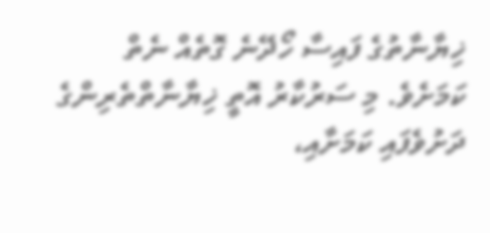ޚިޔާނާތުގެ ފައިސާ ހޯދޭނެ ގޮތެއް ނެތް ކަމަށެވެ. މި ސަރުކާރު އޮތީ ޚިޔާނާތްތެރިންގެ ދަށުވެފައި ކަމަށާއި،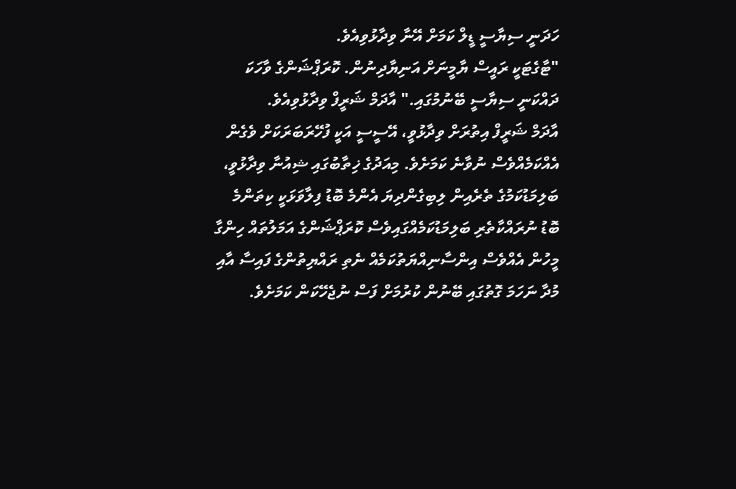ހަދަނީ ސިޔާސީ ޑީލް ކަމަށް އޭނާ ވިދާޅުވިއެވެ.
"ޓާގެޓަކީ ރައީސް ޔާމީނަށް އަނިޔާދިނުން. ކޮރަޕްޝަންގެ ވާހަކަ ދައްކަނީ ސިޔާސީ ބޭނުމުގައި." އާދަމް ޝަރީފް ވިދާޅުވިއެވެ.
އާދަމް ޝަރީފް އިތުރަށް ވިދާޅުވީ، އޭސީސީ އަކީ ފުހޭރަބަރަކަށް ވެގެން އެއްކަމެއްވެސް ނުވާނެ ކަމަށެވެ. މިއަދުގެ ޚިތާބުގައި ޝިއުނާ ވިދާޅުވީ، ބަލިމަޑުކަމުގެ ތެރެއިން ލިބިގެންދިޔަ އެންމެ ބޮޑު ފިލާވަޅަކީ ކިތަންމެ ބޮޑު ނުރައްކާތެރި ބަލިމަޑުކަމެއްގައިވެސް ކޮރަޕްޝަންގެ އަމަލުތައް ހިންގާ މީހުން އެއްވެސް އިންސާނިއްޔަތުކަމެއް ނެތި ރައްޔިތުންގެ ފައިސާ އާއި މުދާ ނަހަމަ ގޮތުގައި ބޭނުން ކުރުމަށް ފަސް ނުޖެހޭކަން ކަމަށެވެ.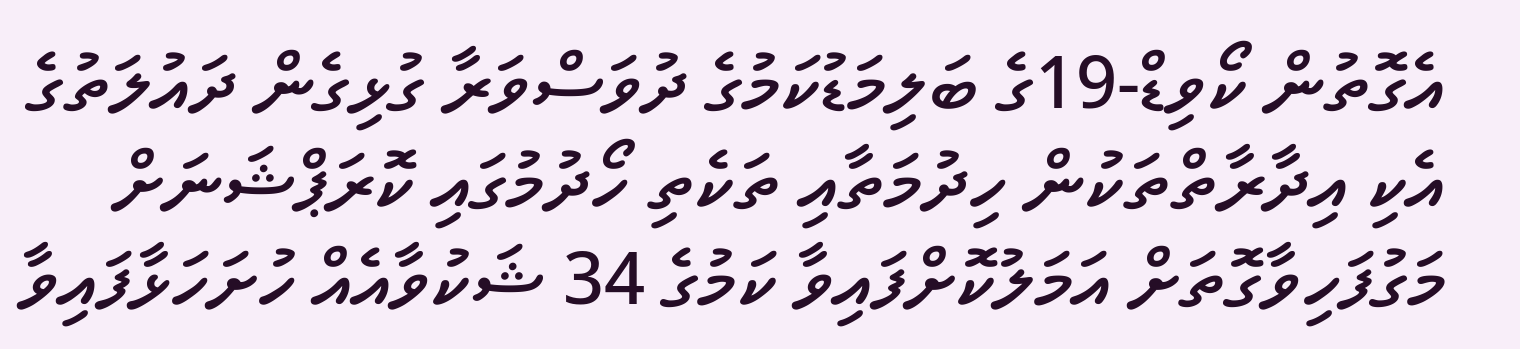އެގޮތުން ކޯވިޑް-19ގެ ބަލިމަޑުކަމުގެ ދުވަސްވަރާ ގުޅިގެން ދައުލަތުގެ އެކި އިދާރާތްތަކުން ހިދުމަތާއި ތަކެތި ހޯދުމުގައި ކޮރަޕްޝަނަށް މަގުފަހިވާގޮތަށް އަމަލުކޮށްފައިވާ ކަމުގެ 34 ޝަކުވާއެއް ހުށަހަޅާފައިވާ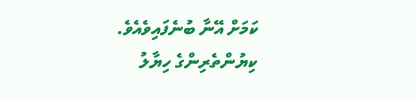ކަމަށް އޭނާ ބުނެފައިވެއެވެ.
ކިޔުންތެރިންގެ ހިޔާލު